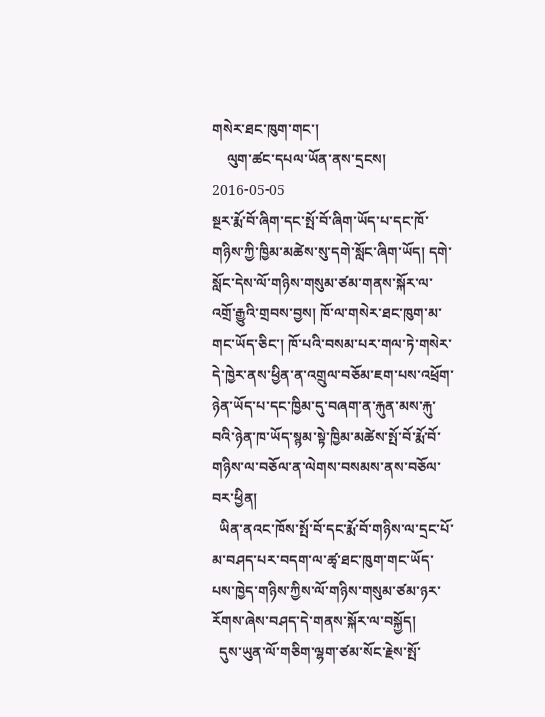གསེར་ཐང་ཁུག་གང་།
    ལུག་ཚང་དཔལ་ཡོན་ནས་དྲངས།    2016-05-05
སྔར་རྨོ་བོ་ཞིག་དང་སྤོ་བོ་ཞིག་ཡོད་པ་དང་ཁོ་གཉིས་ཀྱི་ཁྱིམ་མཚེས་སུ་དགེ་སློང་ཞིག་ཡོད། དགེ་སློང་དེས་ལོ་གཉིས་གསུམ་ཙམ་གནས་སྐོར་ལ་འགྲོ་རྒྱུའི་གྲབས་བྱས། ཁོ་ལ་གསེར་ཐང་ཁུག་མ་གང་ཡོད་ཅིང་། ཁོ་པའི་བསམ་པར་གལ་ཏེ་གསེར་དེ་ཁྱེར་ནས་ཕྱིན་ན་འགྲུལ་བཅོམ་ཇག་པས་འཕྲོག་ཉེན་ཡོད་པ་དང་ཁྱིམ་དུ་བཞག་ན་རྐུན་མས་རྐུ་བའི་ཉེན་ཁ་ཡོད་སྙམ་སྟེ་ཁྱིམ་མཚེས་སྤོ་བོ་རྨོ་བོ་གཉིས་ལ་བཅོལ་ན་ལེགས་བསམས་ནས་བཅོལ་བར་ཕྱིན།
  ཡིན་ནའང་ཁོས་སྤོ་བོ་དང་རྨོ་བོ་གཉིས་ལ་དྲང་པོ་མ་བཤད་པར་བདག་ལ་ཚྭ་ཐང་ཁུག་གང་ཡོད་པས་ཁྱེད་གཉིས་ཀྱིས་ལོ་གཉིས་གསུམ་ཙམ་ཉར་རོགས་ཞེས་བཤད་དེ་གནས་སྐོར་ལ་བསྐྱོད།
  དུས་ཡུན་ལོ་གཅིག་ལྷག་ཙམ་སོང་རྗེས་སྤོ་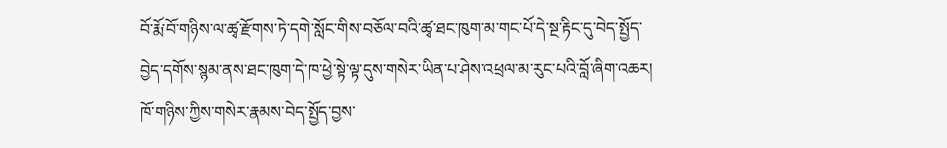བོ་རྨོ་བོ་གཉིས་ལ་ཚྭ་རྫོགས་ཏེ་དགེ་སློང་གིས་བཅོལ་བའི་ཚྭ་ཐང་ཁུག་མ་གང་པོ་དེ་སྔ་རྟིང་དུ་བེད་སྤྱོད་བྱེད་དགོས་སྙམ་ནས་ཐང་ཁུག་དེ་ཁ་ཕྱེ་སྟེ་ལྟ་དུས་གསེར་ཡིན་པ་ཤེས་འཕྲལ་མ་རུང་པའི་བློ་ཞིག་འཆར། ཁོ་གཉིས་ཀྱིས་གསེར་རྣམས་བེད་སྤྱོད་བྱས་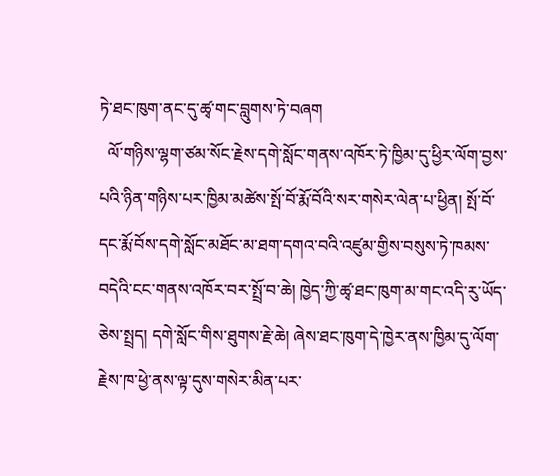ཏེ་ཐང་ཁུག་ནང་དུ་ཚྭ་གང་བླུགས་ཏེ་བཞག
  ལོ་གཉིས་ལྷག་ཙམ་སོང་རྗེས་དགེ་སློང་གནས་འཁོར་ཏེ་ཁྱིམ་དུ་ཕྱིར་ལོག་བྱས་པའི་ཉིན་གཉིས་པར་ཁྱིམ་མཚེས་སྤོ་བོ་རྨོ་བོའི་སར་གསེར་ལེན་པ་ཕྱིན། སྤོ་བོ་དང་རྨོ་བོས་དགེ་སློང་མཐོང་མ་ཐག་དགའ་བའི་འཛུམ་གྱིས་བསུས་ཏེ་ཁམས་བདེའི་ངང་གནས་འཁོར་བར་སྤྲོ་བ་ཆེ། ཁྱེད་ཀྱི་ཚྭ་ཐང་ཁུག་མ་གང་འདི་རུ་ཡོད་ཅེས་སྤྲད། དགེ་སློང་གིས་ཐུགས་རྗེ་ཆེ། ཞེས་ཐང་ཁུག་དེ་ཁྱེར་ནས་ཁྱིམ་དུ་ལོག་རྗེས་ཁ་ཕྱེ་ནས་ལྟ་དུས་གསེར་མིན་པར་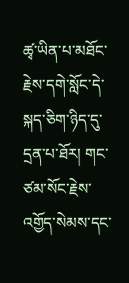ཚྭ་ཡིན་པ་མཐོང་རྗེས་དགེ་སློང་དེ་སྐད་ཅིག་ཉིད་དུ་དྲན་པ་ཐོར། གང་ཙམ་སོང་རྗེས་འགྱོད་སེམས་དང་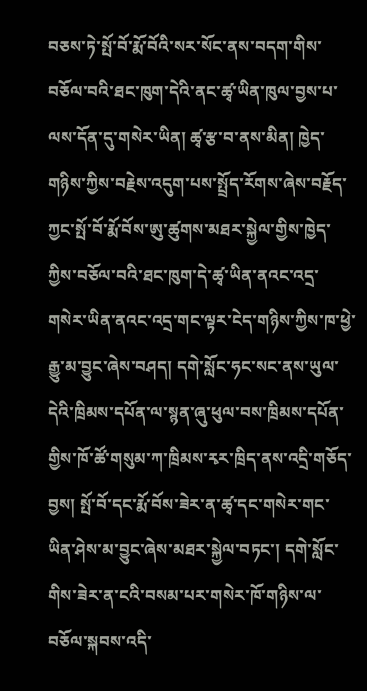བཅས་ཏེ་སྤོ་བོ་རྨོ་བོའི་སར་སོང་ནས་བདག་གིས་བཅོལ་བའི་ཐང་ཁུག་དེའི་ནང་ཚྭ་ཡིན་ཁུལ་བྱས་པ་ལས་དོན་དུ་གསེར་ཡིན། ཚྭ་རྩ་བ་ནས་མིན། ཁྱེད་གཉིས་ཀྱིས་བརྗེས་འདུག་པས་སྤྲོད་རོགས་ཞེས་བརྗོད་ཀྱང་སྤོ་བོ་རྨོ་བོས་ཨུ་ཚུགས་མཐར་སྐྱེལ་གྱིས་ཁྱེད་ཀྱིས་བཅོལ་བའི་ཐང་ཁུག་དེ་ཚྭ་ཡིན་ནའང་འདྲ་གསེར་ཡིན་ནའང་འདྲ་གང་ལྟར་ངེད་གཉིས་ཀྱིས་ཁ་ཕྱེ་རྒྱུ་མ་བྱུང་ཞེས་བཤད། དགེ་སློང་ཧང་སང་ནས་ཡུལ་དེའི་ཁྲིམས་དཔོན་ལ་སྙན་ཞུ་ཕུལ་བས་ཁྲིམས་དཔོན་གྱིས་ཁོ་ཚོ་གསུམ་ཀ་ཁྲིམས་རྭར་ཁྲིད་ནས་འདྲི་གཅོད་བྱས། སྤོ་བོ་དང་རྨོ་བོས་ཟེར་ན་ཚྭ་དང་གསེར་གང་ཡིན་ཤེས་མ་བྱུང་ཞེས་མཐར་སྐྱེལ་བཏང་། དགེ་སློང་གིས་ཟེར་ན་ངའི་བསམ་པར་གསེར་ཁོ་གཉིས་ལ་བཅོལ་སྐབས་འདི་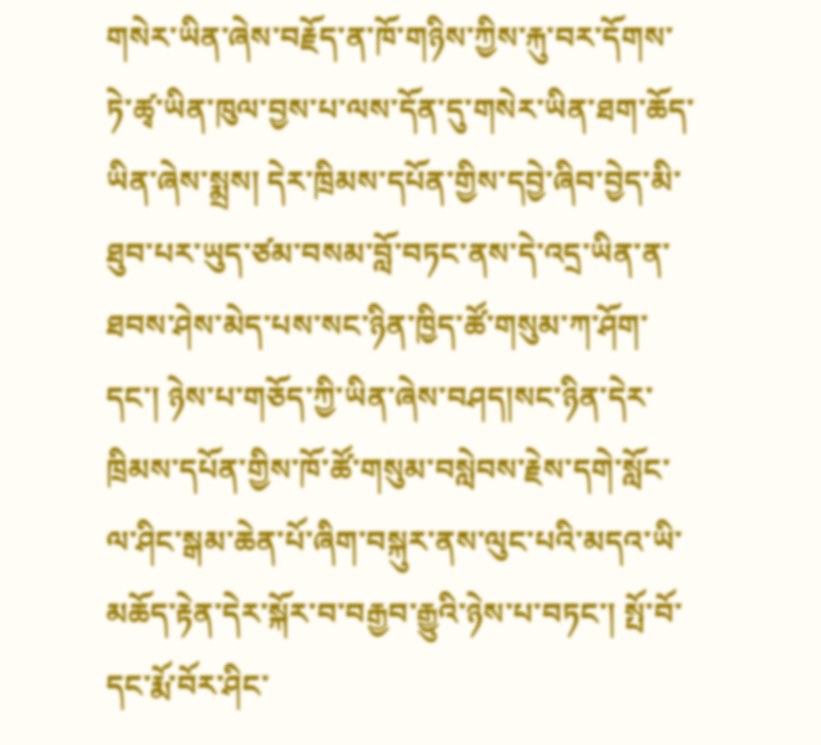གསེར་ཡིན་ཞེས་བརྗོད་ན་ཁོ་གཉིས་ཀྱིས་རྐུ་བར་དོགས་ཏེ་ཚྭ་ཡིན་ཁུལ་བྱས་པ་ལས་དོན་དུ་གསེར་ཡིན་ཐག་ཆོད་ཡིན་ཞེས་སྨྲས། དེར་ཁྲིམས་དཔོན་གྱིས་དབྱེ་ཞིབ་བྱེད་མི་ཐུབ་པར་ཡུད་ཙམ་བསམ་བློ་བཏང་ནས་དེ་འདྲ་ཡིན་ན་ཐབས་ཤེས་མེད་པས་སང་ཉིན་ཁྱིད་ཚོ་གསུམ་ཀ་ཤོག་དང་། ཉེས་པ་གཅོད་ཀྱི་ཡིན་ཞེས་བཤད།སང་ཉིན་དེར་ཁྲིམས་དཔོན་གྱིས་ཁོ་ཚོ་གསུམ་བསླེབས་རྗེས་དགེ་སློང་ལ་ཤིང་སྒམ་ཆེན་པོ་ཞིག་བསྐུར་ནས་ལུང་པའི་མདའ་ཡི་མཆོད་རྟེན་དེར་སྐོར་བ་བརྒྱབ་རྒྱུའི་ཉེས་པ་བཏང་། སྤོ་བོ་དང་རྨོ་བོར་ཤིང་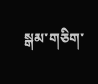སྒམ་གཅིག་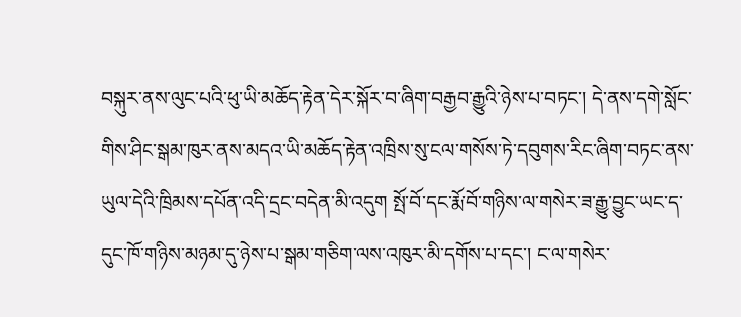བསྐུར་ནས་ལུང་པའི་ཕུ་ཡི་མཆོད་རྟེན་དེར་སྐོར་བ་ཞིག་བརྒྱབ་རྒྱུའི་ཉེས་པ་བཏང་། དེ་ནས་དགེ་སློང་གིས་ཤིང་སྒམ་ཁུར་ནས་མདའ་ཡི་མཆོད་རྟེན་འཁྲིས་སུ་ངལ་གསོས་ཏེ་དབུགས་རིང་ཞིག་བཏང་ནས་ཡུལ་དེའི་ཁྲིམས་དཔོན་འདི་དྲང་བདེན་མི་འདུག སྤོ་བོ་དང་རྨོ་བོ་གཉིས་ལ་གསེར་ཟ་རྒྱུ་བྱུང་ཡང་ད་དུང་ཁོ་གཉིས་མཉམ་དུ་ཉེས་པ་སྒམ་གཅིག་ལས་འཁུར་མི་དགོས་པ་དང་། ང་ལ་གསེར་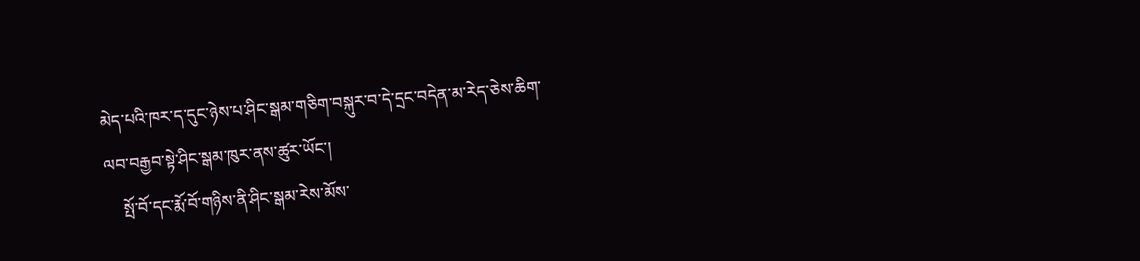མེད་པའི་ཁར་ད་དུང་ཉེས་པ་ཤིང་སྒམ་གཅིག་བསྐུར་བ་དེ་དྲང་བདེན་མ་རེད་ཅེས་ཆིག་ལབ་བརྒྱབ་སྟེ་ཤིང་སྒམ་ཁུར་ནས་ཚུར་ཡོང་།
    སྤོ་བོ་དང་རྨོ་བོ་གཉིས་ནི་ཤིང་སྒམ་རེས་མོས་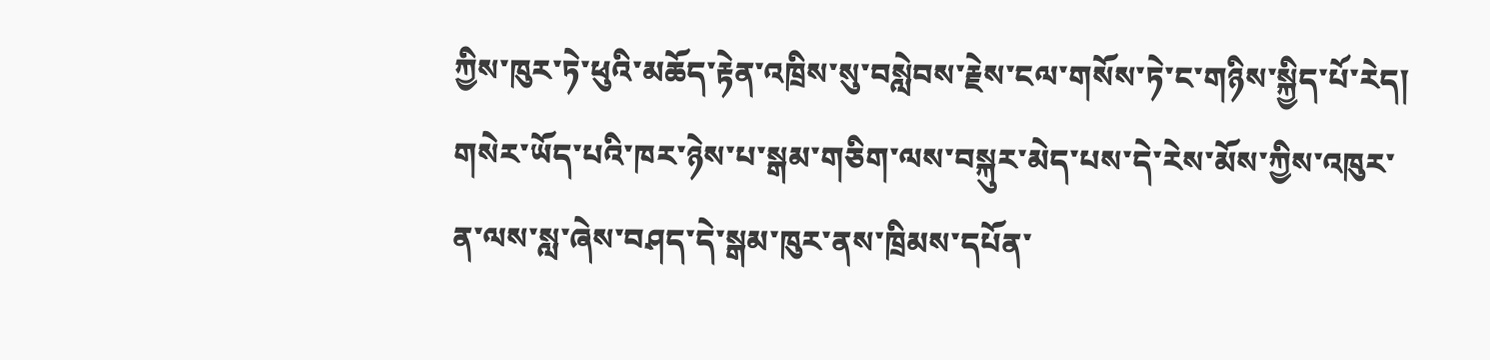ཀྱིས་ཁུར་ཏེ་ཕུའི་མཆོད་རྟེན་འཁྲིས་སུ་བསླེབས་རྗེས་ངལ་གསོས་ཏེ་ང་གཉིས་སྐྱིད་པོ་རེད། གསེར་ཡོད་པའི་ཁར་ཉེས་པ་སྒམ་གཅིག་ལས་བསྐུར་མེད་པས་དེ་རེས་མོས་ཀྱིས་འཁུར་ན་ལས་སླ་ཞེས་བཤད་དེ་སྒམ་ཁུར་ནས་ཁྲིམས་དཔོན་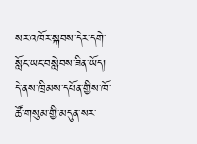སར་འཁོར་སྐབས་དེར་དགེ་སློང་ཡང་བསླེབས་ཟིན་ཡོད། དེ་ནས་ཁྲིམས་དཔོན་གྱིས་ཁོ་ཚོ་གསུམ་གྱི་མདུན་སར་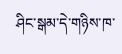ཤིང་སྒམ་དེ་གཉིས་ཁ་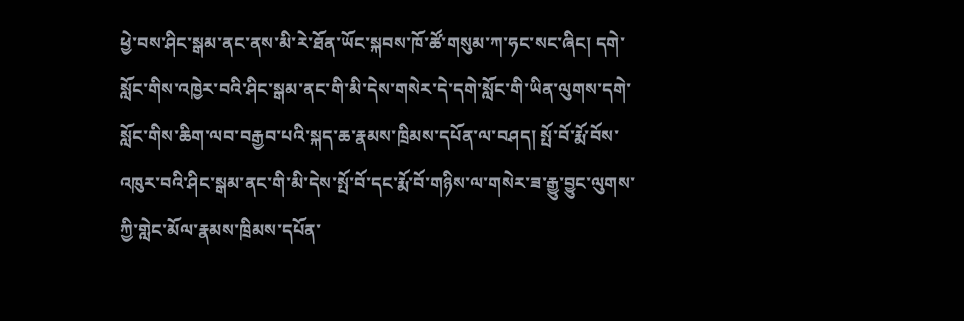ཕྱེ་བས་ཤིང་སྒམ་ནང་ནས་མི་རེ་ཐོན་ཡོང་སྐབས་ཁོ་ཚོ་གསུམ་ཀ་ཧང་སང་ཞིང། དགེ་སློང་གིས་འཁྱེར་བའི་ཤིང་སྒམ་ནང་གི་མི་དེས་གསེར་དེ་དགེ་སློང་གི་ཡིན་ལུགས་དགེ་སློང་གིས་ཆིག་ལབ་བརྒྱབ་པའི་སྐད་ཆ་རྣམས་ཁྲིམས་དཔོན་ལ་བཤད། སྤོ་བོ་རྨོ་བོས་འཁུར་བའི་ཤིང་སྒམ་ནང་གི་མི་དེས་སྤོ་བོ་དང་རྨོ་བོ་གཉིས་ལ་གསེར་ཟ་རྒྱུ་བྱུང་ལུགས་ཀྱི་གླེང་མོལ་རྣམས་ཁྲིམས་དཔོན་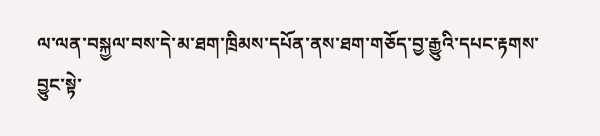ལ་ལན་བསྐྱལ་བས་དེ་མ་ཐག་ཁྲིམས་དཔོན་ནས་ཐག་གཅོད་བྱ་རྒྱུའི་དཔང་རྟགས་བྱུང་སྟེ་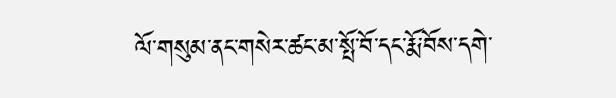ལོ་གསུམ་ནང་གསེར་ཚང་མ་སྤོ་བོ་དང་རྨོ་བོས་དགེ་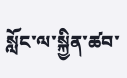སློང་ལ་སྐྱིན་ཚབ་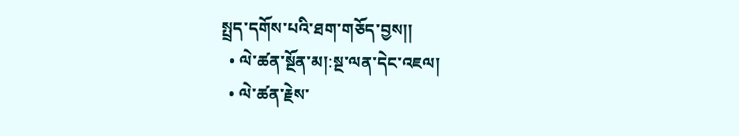སྤྲད་དགོས་པའི་ཐག་གཅོད་བྱས།།
  • ལེ་ཚན་སྔོན་མ།:སྔ་ལན་དེང་འཇལ།
  • ལེ་ཚན་རྗེས་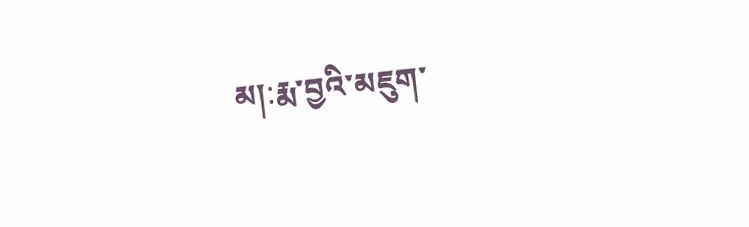མ།:རྨ་བྱའི་མཇུག་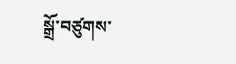སྒྲོ་བཙུགས་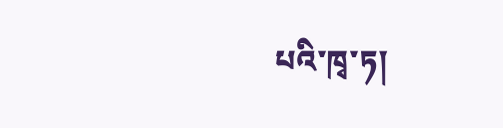པའི་ཁྭ་ཏ།